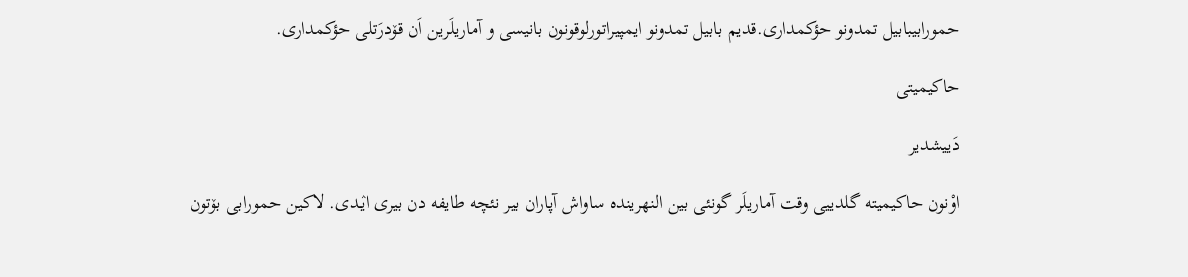حمورابیبابیل تمدونو حؤکمداری.قدیم بابیل تمدونو ایمپیراتورلوقونون بانیسی و آماریلَرین اَن قۆدرَتلی حؤکمداری.

حاکیمیتی

دَییشدیر

اوْنون حاکیمیته گلدییی وقت آماریلَر گونئی بین النهرینده ساواش آپاران بیر نئچه طایفه دن بیری ایٛـدی. لاکین حمورابی بۆتون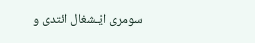سومری ایٛـشغال ائتدی و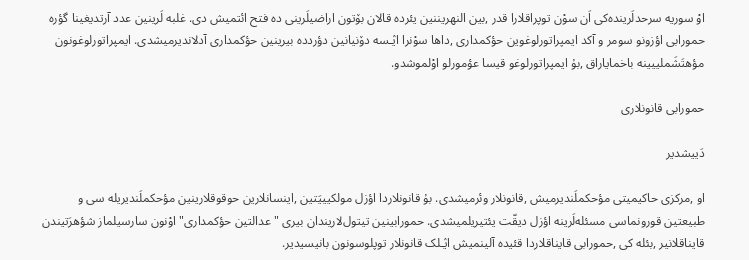اوْ سوریه سرحدلَرینده‌‌‌‌کی اَن سوْن توپراقلارا قدر ,بین النهریننین یئرده قالان بۆتون اراضیلَرینی ده فتح ائتمیش دی. غلبه لَرینین عدد آرتدیغینا گؤره حمورابی اؤزونو سومر و آکد ایمپراتورلوغوین حؤکمداری ,داها سوْنرا ایٛـسه دۆنیانین دؤردده بیرینین حؤکمداری آدلاندیرمیشدی. ایمپراتورلوغونون مؤهتَشَملییینه باخمایاراق ,بۇ ایمپراتورلوغو قیسا عؤمورلو اوْلموشدو.

حمورابی قانونلاری

دَییشدیر

او ,مرکزی حاکیمیتی مؤحکملَندیرمیش ,قانونلار وئرمیشدی. بۇ قانونلاردا اؤزل مولکیییَتین ,اینسانلارین حوقوقلارینین مؤحکملَندیریله سی و طبیعتین قورونماسی مسئله‌لَرینه اؤزل دیقّت یئتیریلمیشدی. حمورابینین تیتول‌لاریندان بیری "عدالتین حؤکمداری" اوْنون سارسیلماز شؤهرَتیندن قایناقلانیر ,بئله کی ,حمورابی قایناقلاردا قئیده آلینمیش ایٛـلک قانونلار توپلوسونون بانیسیدیر.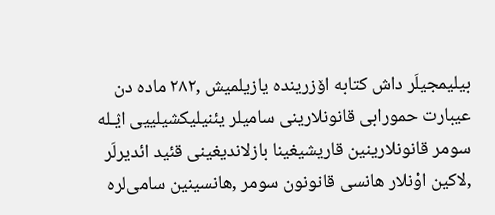بیلیمجیلَر داش کتابه اۆزرینده یازیلمیش ,۲۸۲ ماده دن عیبارت حمورابی قانونلارینی سامیلر یئنیلیکشیلییی ایٛـله سومر قانونلارینین قاریشیغینا بازلاندیغینی قئید ائدیرلَر ,لاکین اوْنلار هانسی قانونون سومر ,هانسینین سامی‌لره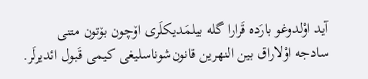آید اوْلدوغو بارَده قَرارا گله بیلمَدیکلَری اۆچون بۆتون متنی سادجه اوْلاراق بین النهرین قانون‌شوناسلیغی کیمی قَبول ائدیرلَر.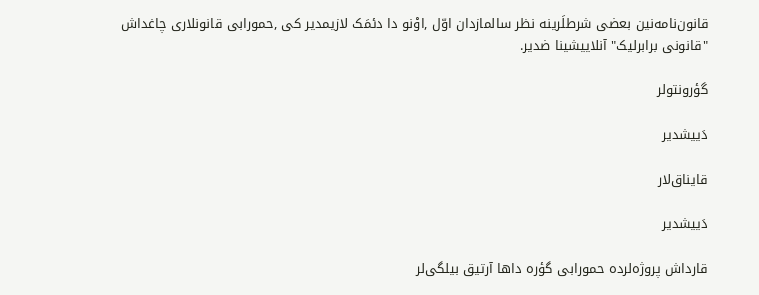قانون‌نامه‌نین بعضی شرطلَرینه نظر سالمازدان اوّل ,اوْنو دا دئمَک لازیمدیر کی ,حمورابی قانونلاری چاغداش "قانونی برابرلیک" آنلاییشینا ضدیر.

گؤرونتولر

دَییشدیر

قایناق‌لار

دَییشدیر

قارداش پروژه‌لرده حمورابی گؤره داها آرتیق بیلگی‌لر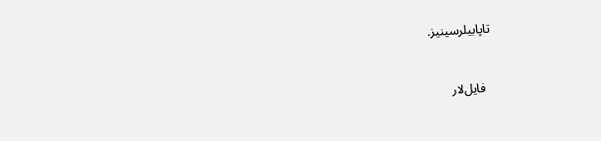تاپابیلرسینیز.


  فایل‌لار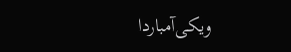ویکی‌آمباردا